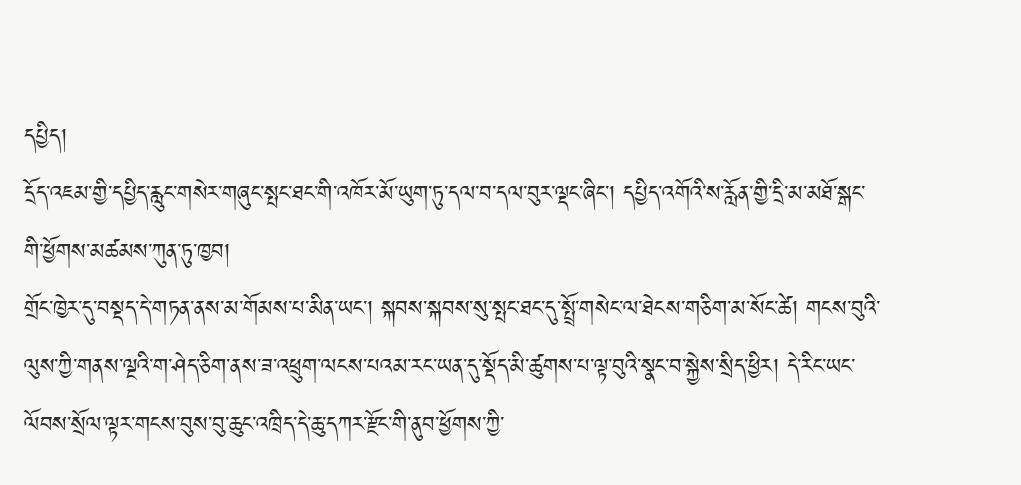དཔྱིད།
དྲོད་འཇམ་གྱི་དཔྱིད་རླུང་གསེར་གཞུང་སྤང་ཐང་གི་འཁོར་མོ་ཡུག་ཏུ་དལ་བ་དལ་བུར་ལྡང་ཞིང་། དཔྱིད་འགོའི་ས་རློན་གྱི་དྲི་མ་མཐོ་སྒང་གི་ཕྱོགས་མཚམས་ཀུན་ཏུ་ཁྱབ།
གྲོང་ཁྱེར་དུ་བསྡད་དེ་གཏན་ནས་མ་གོམས་པ་མིན་ཡང་། སྐབས་སྐབས་སུ་སྤང་ཐང་དུ་སྤྲོ་གསེང་ལ་ཐེངས་གཅིག་མ་སོང་ཚེ། གངས་བུའི་ལུས་ཀྱི་གནས་ལྔའི་ག་ཤེད་ཅིག་ནས་ཟ་འཕྲུག་ལངས་པའམ་རང་ཡན་དུ་སྡོད་མི་ཚུགས་པ་ལྟ་བུའི་སྣང་བ་སྐྱེས་སྲིད་ཕྱིར། དེ་རིང་ཡང་ལོབས་སྲོལ་ལྟར་གངས་བུས་བུ་ཆུང་འཁྲིད་དེ་ཆུ་དཀར་རྫོང་གི་ནུབ་ཕྱོགས་ཀྱི་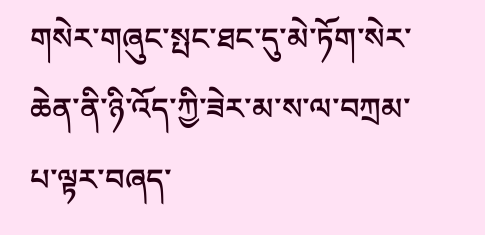གསེར་གཞུང་སྤང་ཐང་དུ་མེ་ཏོག་སེར་ཆེན་ནི་ཉི་འོད་ཀྱི་ཟེར་མ་ས་ལ་བཀྲམ་པ་ལྟར་བཞད་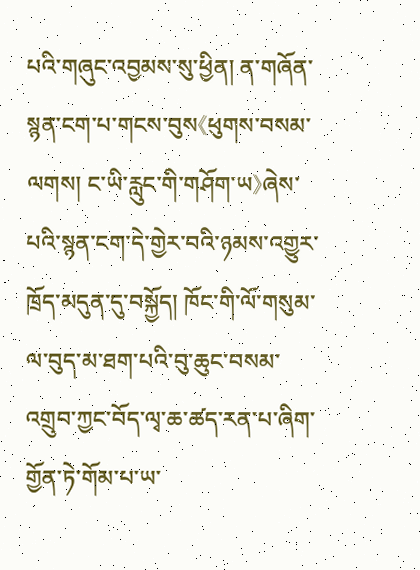པའི་གཞུང་འབྱམས་སུ་ཕྱིན། ན་གཞོན་སྙན་ངག་པ་གངས་བུས《ཕུགས་བསམ་ལགས། ང་ཡི་རླུང་གི་གཤོག་ཡ》ཞེས་པའི་སྙན་ངག་དེ་གྱེར་བའི་ཉམས་འགྱུར་ཁྲོད་མདུན་དུ་བསྐྱོད། ཁོང་གི་ལོ་གསུམ་ལ་བུད་མ་ཐག་པའི་བུ་ཆུང་བསམ་འགྲུབ་ཀྱང་བོད་ལྭ་ཆ་ཚད་རན་པ་ཞིག་གྱོན་ཏེ་གོམ་པ་ཡ་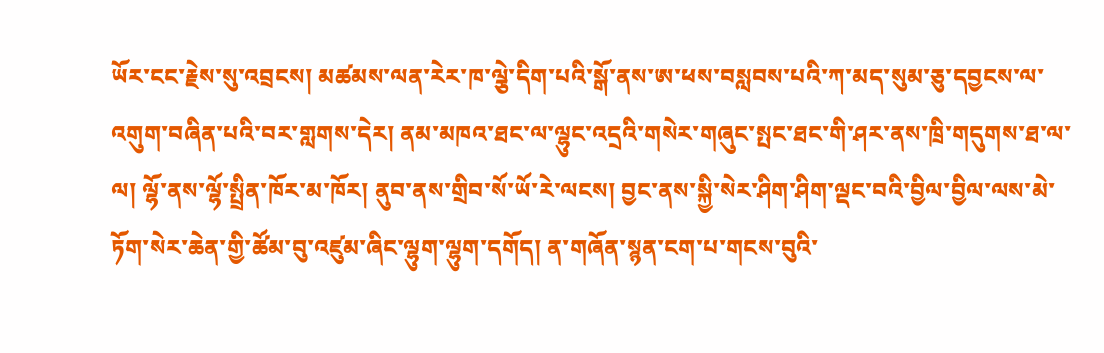ཡོར་ངང་རྗེས་སུ་འབྲངས། མཚམས་ལན་རེར་ཁ་ལྕེ་དིག་པའི་སྒོ་ནས་ཨ་ཕས་བསླབས་པའི་ཀ་མད་སུམ་ཅུ་དབྱངས་ལ་འགུག་བཞིན་པའི་བར་གླགས་དེར། ནམ་མཁའ་ཐང་ལ་ལྷུང་འདྲའི་གསེར་གཞུང་སྤང་ཐང་གི་ཤར་ནས་ཁྲི་གདུགས་ཐ་ལ་ལ། ལྷོ་ནས་ལྷོ་སྤྲིན་ཁོར་མ་ཁོར། ནུབ་ནས་གྲིབ་སོ་ཡོ་རེ་ལངས། བྱང་ནས་སྐྱི་སེར་ཤིག་ཤིག་ལྡང་བའི་བྱིལ་བྱིལ་ལས་མེ་ཏོག་སེར་ཆེན་གྱི་ཚོམ་བུ་འཛུམ་ཞིང་ལྷུག་ལྷུག་དགོད། ན་གཞོན་སྙན་ངག་པ་གངས་བུའི་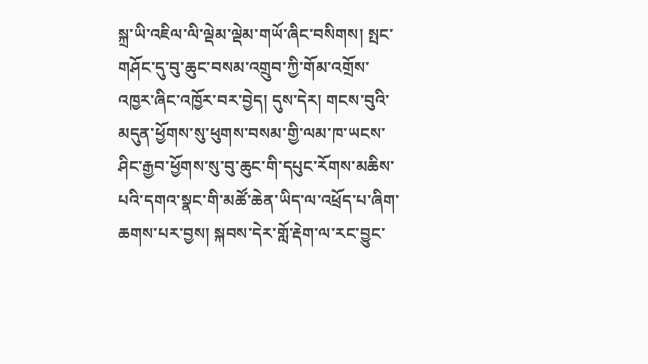སྐྲ་ཡི་འཇིལ་ལི་ལྡེམ་ལྡེམ་གཡོ་ཞིང་བསིགས། སྤང་གཤོང་དུ་བུ་ཆུང་བསམ་འགྲུབ་ཀྱི་གོམ་འགྲོས་འཁྱར་ཞིང་འཁྱོར་བར་བྱེད། དུས་དེར། གངས་བུའི་མདུན་ཕྱོགས་སུ་ཕུགས་བསམ་གྱི་ལམ་ཁ་ཡངས་ཤིང་རྒྱབ་ཕྱོགས་སུ་བུ་ཆུང་གི་དཔུང་རོགས་མཆིས་པའི་དགའ་སྣང་གི་མཚོ་ཆེན་ཡིད་ལ་འཕྲོད་པ་ཞིག་ཆགས་པར་བྱས། སྐབས་དེར་གློ་རྡེག་ལ་རང་བྱུང་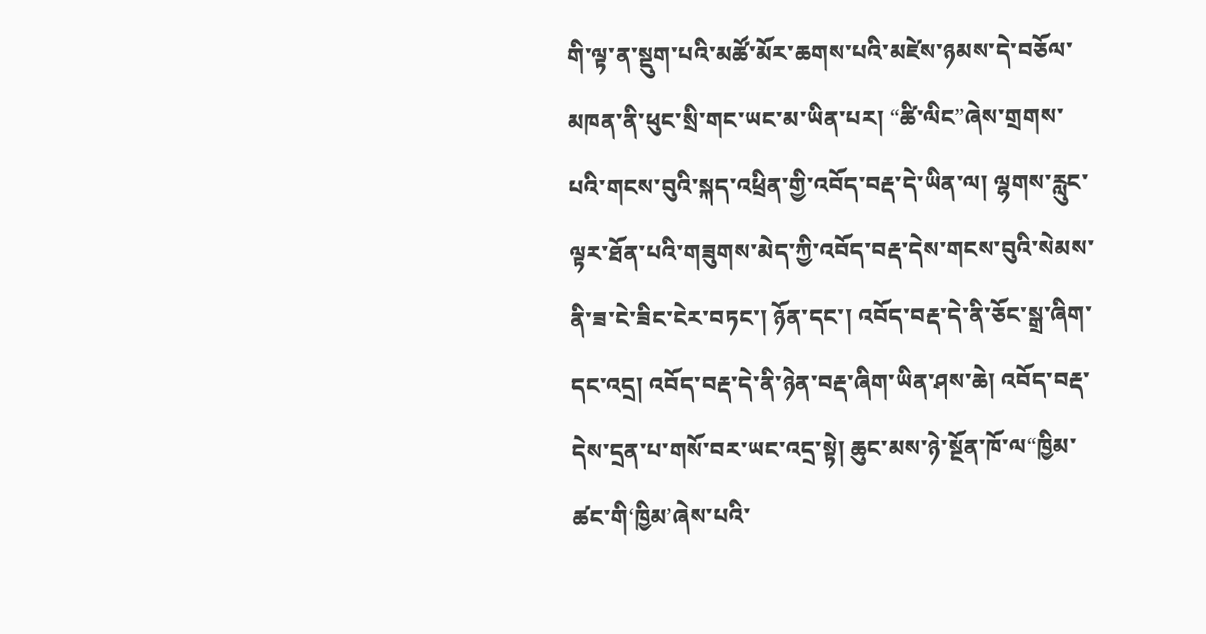གི་ལྟ་ན་སྡུག་པའི་མཚོ་མོར་ཆགས་པའི་མཛེས་ཉམས་དེ་བཅོལ་མཁན་ནི་ཕུང་སྲི་གང་ཡང་མ་ཡིན་པར། “ཚི་ལིང”ཞེས་གྲགས་པའི་གངས་བུའི་སྐད་འཕྲིན་གྱི་འབོད་བརྡ་དེ་ཡིན་ལ། ལྷགས་རླུང་ལྟར་ཐོན་པའི་གཟུགས་མེད་ཀྱི་འབོད་བརྡ་དེས་གངས་བུའི་སེམས་ནི་ཟ་ངེ་ཟིང་ངེར་བཏང་། ཉོན་དང་། འབོད་བརྡ་དེ་ནི་ཅོང་སྒྲ་ཞིག་དང་འདྲ། འབོད་བརྡ་དེ་ནི་ཉེན་བརྡ་ཞིག་ཡིན་ཤས་ཆེ། འབོད་བརྡ་དེས་དྲན་པ་གསོ་བར་ཡང་འདྲ་སྟེ། ཆུང་མས་ཉེ་སྔོན་ཁོ་ལ“ཁྱིམ་ཚང་གི‘ཁྱིམ’ཞེས་པའི་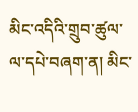མིང་འདིའི་གྲུབ་ཚུལ་ལ་དཔེ་བཞག་ན། མིང་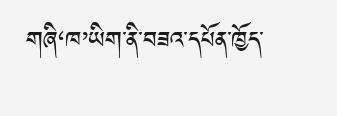གཞི‘ཁ’ཡིག་ནི་བཟའ་དཔོན་ཁྱོད་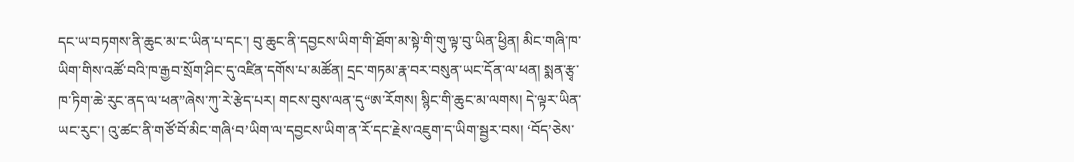དང་ཡ་བཏགས་ནི་ཆུང་མ་ང་ཡིན་པ་དང་། བུ་ཆུང་ནི་དབྱངས་ཡིག་གི་ཐོག་མ་སྟེ་གི་གུ་ལྟ་བུ་ཡིན་ཕྱིན། མིང་གཞི་ཁ་ཡིག་གིས་འཚོ་བའི་ཁ་རྒྱབ་སྲོག་ཤིང་དུ་འཛིན་དགོས་པ་མཚོན། དྲང་གཏམ་རྣ་བར་བསུན་ཡང་དོན་ལ་ཕན། སྨན་རྩྭ་ཁ་ཏིག་ཆེ་རུང་ནད་ལ་ཕན”ཞེས་ཀུ་རེ་རྩེད་པར། གངས་བུས་ལན་དུ“ཨ་རོགས། སྙིང་གི་ཆུང་མ་ལགས། དེ་ལྟར་ཡིན་ཡང་རུང་། འུ་ཚང་ནི་གཙོ་བོ་མིང་གཞི‘བ’ཡིག་ལ་དབྱངས་ཡིག་ན་རོ་དང་རྗེས་འཇུག་ད་ཡིག་སྦྱར་བས། ‘བོད’ཅེས་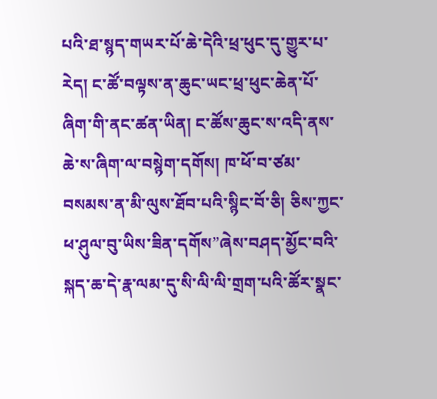པའི་ཐ་སྙད་གཡར་པོ་ཆེ་དེའི་ཕྲ་ཕུང་དུ་གྱུར་པ་རེད། ང་ཚོ་བལྟས་ན་ཆུང་ཡང་ཕྲ་ཕུང་ཆེན་པོ་ཞིག་གི་ནང་ཚན་ཡིན། ང་ཚོས་ཆུང་ས་འདི་ནས་ཆེ་ས་ཞིག་ལ་བསྙེག་དགོས། ཁ་ཕོ་བ་ཙམ་བསམས་ན་མི་ལུས་ཐོབ་པའི་སྙིང་བོ་ཅི། ཅིས་ཀྱང་ཕ་ཤུལ་བུ་ཡིས་ཟིན་དགོས”ཞེས་བཤད་མྱོང་བའི་སྐད་ཆ་དེ་རྣ་ལམ་དུ་སི་ལི་ལི་གྲག་པའི་ཚོར་སྣང་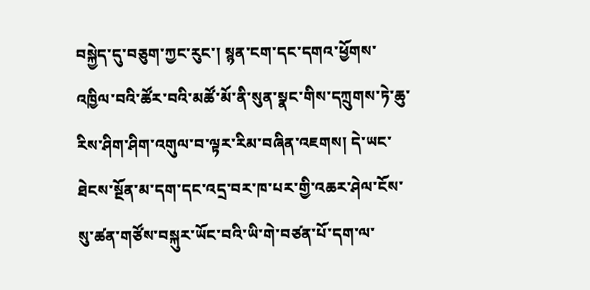བསྐྱེད་དུ་བཅུག་ཀྱང་རུང་། སྙན་ངག་དང་དགའ་ཕྱོགས་འཁྱིལ་བའི་ཚོར་བའི་མཚོ་མོ་ནི་སུན་སྣང་གིས་དཀྲུགས་ཏེ་ཆུ་རིས་ཤིག་ཤིག་འགུལ་བ་ལྟར་རིམ་བཞིན་འཇགས། དེ་ཡང་ཐེངས་སྔོན་མ་དག་དང་འདྲ་བར་ཁ་པར་གྱི་འཆར་ཤེལ་ངོས་སུ་ཚན་གཙོས་བསྐུར་ཡོང་བའི་ཡི་གེ་བཙན་པོ་དག་ལ་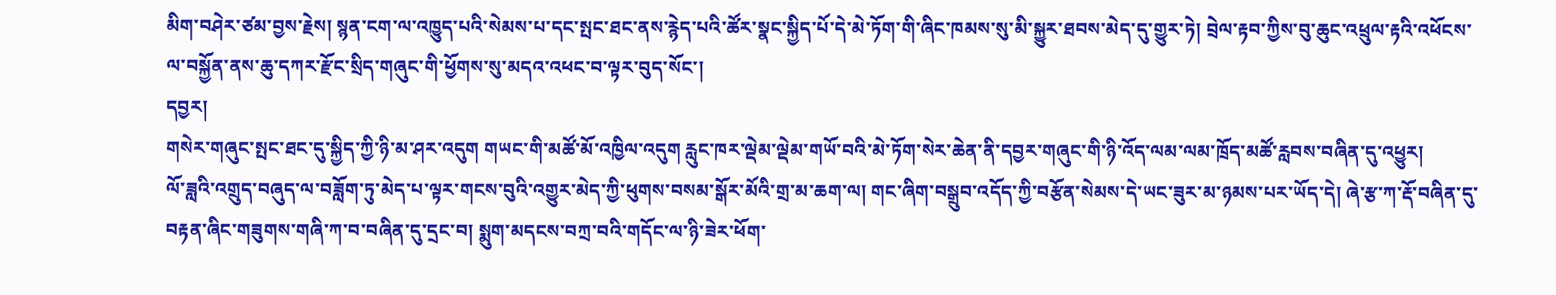མིག་བཤེར་ཙམ་བྱས་རྗེས། སྙན་ངག་ལ་འཁྱུད་པའི་སེམས་པ་དང་སྤང་ཐང་ནས་རྙེད་པའི་ཚོར་སྣང་སྐྱིད་པོ་དེ་མེ་ཏོག་གི་ཞིང་ཁམས་སུ་མི་སྐྱུར་ཐབས་མེད་དུ་གྱུར་ཏེ། བྲེལ་རྟབ་ཀྱིས་བུ་ཆུང་འཕྲུལ་རྟའི་འཕོངས་ལ་བསྐྱོན་ནས་ཆུ་དཀར་རྫོང་སྲིད་གཞུང་གི་ཕྱོགས་སུ་མདའ་འཕང་བ་ལྟར་བུད་སོང་།
དབྱར།
གསེར་གཞུང་སྤང་ཐང་དུ་སྐྱིད་ཀྱི་ཉི་མ་ཤར་འདུག གཡང་གི་མཚོ་མོ་འཁྱིལ་འདུག རླུང་ཁར་ལྡེམ་ལྡེམ་གཡོ་བའི་མེ་ཏོག་སེར་ཆེན་ནི་དབྱར་གཞུང་གི་ཉི་འོད་ལམ་ལམ་ཁྲོད་མཚོ་རླབས་བཞིན་དུ་འཕྱུར།
ལོ་ཟླའི་འགྲུད་བཞུད་ལ་བཟློག་ཏུ་མེད་པ་ལྟར་གངས་བུའི་འགྱུར་མེད་ཀྱི་ཕུགས་བསམ་སྒོར་མོའི་གྲ་མ་ཆག་ལ། གང་ཞིག་བསྒྲུབ་འདོད་ཀྱི་བརྩོན་སེམས་དེ་ཡང་ཟུར་མ་ཉམས་པར་ཡོད་དེ། ཞེ་རྩ་ཀ་རྡོ་བཞིན་དུ་བརྟན་ཞིང་གཟུགས་གཞི་ཀ་བ་བཞིན་དུ་དྲང་བ། སྨུག་མདངས་བཀྲ་བའི་གདོང་ལ་ཉི་ཟེར་ཕོག་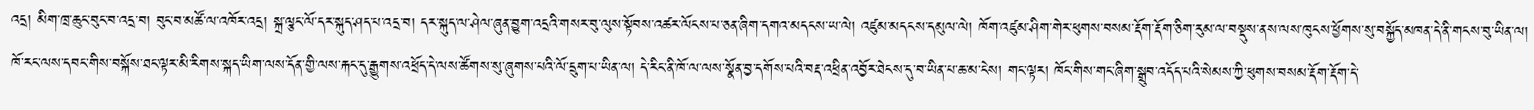འདྲ། མིག་ཁྲ་ཆུང་བུང་བ་འདྲ་བ། བུང་བ་མཚོ་ལ་འཁོར་འདྲ། སྐྲ་ལྕང་ལོ་དར་སྐུད་ཤད་པ་འདྲ་བ། དར་སྐུད་ལ་ཤེལ་ཞུན་བྱུག་འདྲའི་གསར་བུ་ལུས་སྟོབས་འཚར་ལོངས་པ་ཅན་ཞིག་དགའ་མདངས་ཡ་ལེ། འཛུམ་མདངས་དམུལ་ལེ། ཁོག་འཛུམ་ཤིག་གེར་ཕུགས་བསམ་རྡོག་རྡོག་ཅིག་རུམ་ལ་བསྡུས་ནས་ལས་ཁུངས་ཕྱོགས་སུ་བསྐྱོད་མཁན་དེ་ནི་གངས་བུ་ཡིན་ལ། ཁོ་རང་ལས་དབང་གིས་བསྐོས་ཐང་ལྟར་མི་རིགས་སྐད་ཡིག་ལས་དོན་གྱི་ལས་རྐང་དུ་རྒྱུགས་འཕྲོད་དེ་ལས་ཚོགས་སུ་ཞུགས་པའི་ལོ་དྲུག་པ་ཡིན་ལ། དེ་རིང་ནི་ཁོ་ལ་ལས་སྣོན་བྱ་དགོས་པའི་བརྡ་འཕྲིན་འབྱོར་ཐེངས་དུ་བ་ཡིན་པ་ཆ་མ་ངེས། གང་ལྟར། ཁོང་གིས་གང་ཞིག་སྒྲུབ་འདོད་པའི་སེམས་ཀྱི་ཕུགས་བསམ་རྡོག་རྡོག་དེ་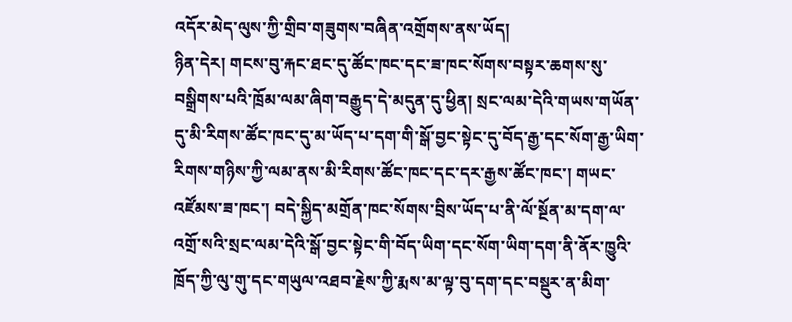འདོར་མེད་ལུས་ཀྱི་གྲིབ་གཟུགས་བཞིན་འགྲོགས་ནས་ཡོད།
ཉིན་དེར། གངས་བུ་རྐང་ཐང་དུ་ཚོང་ཁང་དང་ཟ་ཁང་སོགས་བསྟར་ཆགས་སུ་བསྒྲིགས་པའི་ཁྲོམ་ལམ་ཞིག་བརྒྱུད་དེ་མདུན་དུ་ཕྱིན། སྲང་ལམ་དེའི་གཡས་གཡོན་དུ་མི་རིགས་ཚོང་ཁང་དུ་མ་ཡོད་པ་དག་གི་སྒོ་བྱང་སྟེང་དུ་བོད་རྒྱ་དང་སོག་རྒྱ་ཡིག་རིགས་གཉིས་ཀྱི་ལམ་ནས་མི་རིགས་ཚོང་ཁང་དང་དར་རྒྱས་ཚོང་ཁང་། གཡང་འཛོམས་ཟ་ཁང་། བདེ་སྐྱིད་མགྲོན་ཁང་སོགས་བྲིས་ཡོད་པ་ནི་ལོ་སྔོན་མ་དག་ལ་འགྲོ་སའི་སྲང་ལམ་དེའི་སྒོ་བྱང་སྟེང་གི་བོད་ཡིག་དང་སོག་ཡིག་དག་ནི་ནོར་ཁྱུའི་ཁྲོད་ཀྱི་ལུ་གུ་དང་གཡུལ་འཐབ་རྗེས་ཀྱི་རྨས་མ་ལྟ་བུ་དག་དང་བསྡུར་ན་མིག་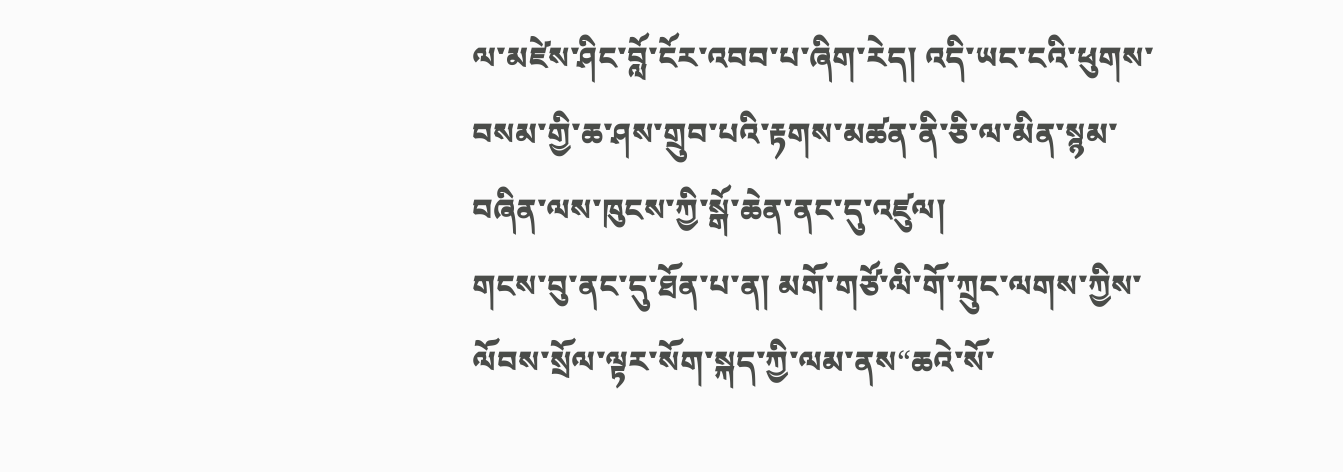ལ་མཛེས་ཤིང་བློ་ངོར་འབབ་པ་ཞིག་རེད། འདི་ཡང་ངའི་ཕུགས་བསམ་གྱི་ཆ་ཤས་གྲུབ་པའི་རྟགས་མཚན་ནི་ཅི་ལ་མིན་སྙམ་བཞིན་ལས་ཁུངས་ཀྱི་སྒོ་ཆེན་ནང་དུ་འཛུལ།
གངས་བུ་ནང་དུ་ཐོན་པ་ན། མགོ་གཙོ་ལི་གོ་ཀྲུང་ལགས་ཀྱིས་ལོབས་སྲོལ་ལྟར་སོག་སྐད་ཀྱི་ལམ་ནས“ཆའེ་སོ་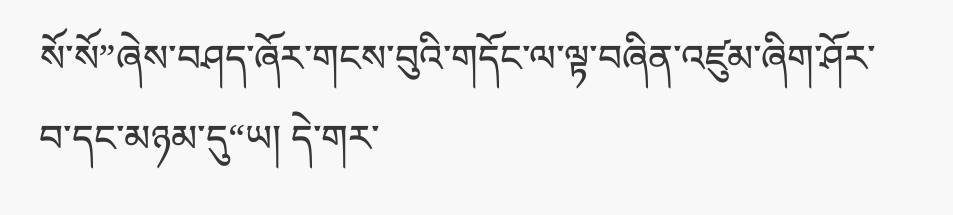སོ་སོ”ཞེས་བཤད་ཞོར་གངས་བུའི་གདོང་ལ་ལྟ་བཞིན་འཛུམ་ཞིག་ཤོར་བ་དང་མཉམ་དུ“ཡ། དེ་གར་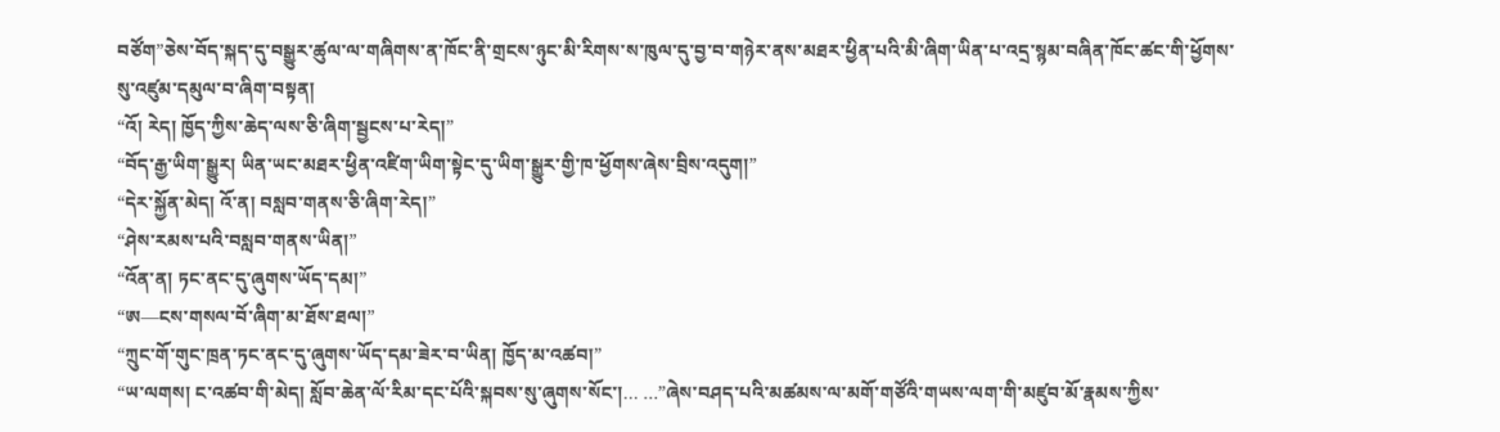བཙོག”ཅེས་བོད་སྐད་དུ་བསྒྱུར་ཚུལ་ལ་གཞིགས་ན་ཁོང་ནི་གྲངས་ཉུང་མི་རིགས་ས་ཁུལ་དུ་བྱ་བ་གཉེར་ནས་མཐར་ཕྱིན་པའི་མི་ཞིག་ཡིན་པ་འདྲ་སྙམ་བཞིན་ཁོང་ཚང་གི་ཕྱོགས་སུ་འཛུམ་དམུལ་བ་ཞིག་བསྟན།
“འོ། རེད། ཁྱོད་ཀྱིས་ཆེད་ལས་ཅི་ཞིག་སྦྱངས་པ་རེད།”
“བོད་རྒྱ་ཡིག་སྒྱུར། ཡིན་ཡང་མཐར་ཕྱིན་འཛིག་ཡིག་སྟེང་དུ་ཡིག་སྒྱུར་གྱི་ཁ་ཕྱོགས་ཞེས་བྲིས་འདུག།”
“དེར་སྐྱོན་མེད། འོ་ན། བསླབ་གནས་ཅི་ཞིག་རེད།”
“ཤེས་རམས་པའི་བསླབ་གནས་ཡིན།”
“འོན་ན། ཏང་ནང་དུ་ཞུགས་ཡོད་དམ།”
“ཨ—ངས་གསལ་བོ་ཞིག་མ་ཐོས་ཐལ།”
“ཀྲུང་གོ་གུང་ཁྲན་ཏང་ནང་དུ་ཞུགས་ཡོད་དམ་ཟེར་བ་ཡིན། ཁྱོད་མ་འཚབ།”
“ཡ་ལགས། ང་འཚབ་གི་མེད། སློབ་ཆེན་ལོ་རིམ་དང་པོའི་སྐབས་སུ་ཞུགས་སོང་།… …”ཞེས་བཤད་པའི་མཚམས་ལ་མགོ་གཙོའི་གཡས་ལག་གི་མཛུབ་མོ་རྣམས་ཀྱིས་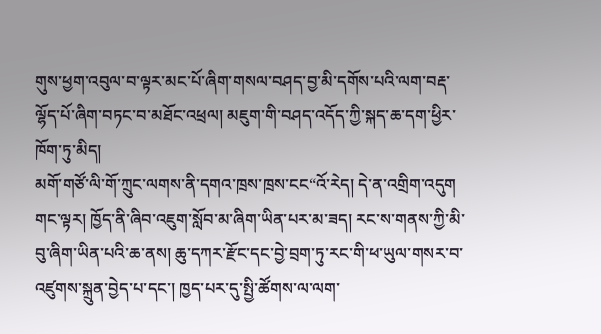གུས་ཕྱག་འབུལ་བ་ལྟར་མང་པོ་ཞིག་གསལ་བཤད་བྱ་མི་དགོས་པའི་ལག་བརྡ་ལྷོད་པོ་ཞིག་བཏང་བ་མཐོང་འཕྲལ། མཇུག་གི་བཤད་འདོད་ཀྱི་སྐད་ཆ་དག་ཕྱིར་ཁོག་ཏུ་མིད།
མགོ་གཙོ་ལི་གོ་ཀྲུང་ལགས་ནི་དགའ་ཁྲས་ཁྲས་ངང“འོ་རེད། དེ་ན་འགྲིག་འདུག གང་ལྟར། ཁྱོད་ནི་ཞིབ་འཇུག་སློབ་མ་ཞིག་ཡིན་པར་མ་ཟད། རང་ས་གནས་ཀྱི་མི་བུ་ཞིག་ཡིན་པའི་ཆ་ནས། ཆུ་དཀར་རྫོང་དང་བྱེ་བྲག་ཏུ་རང་གི་ཕ་ཡུལ་གསར་བ་འཛུགས་སྐྲུན་བྱེད་པ་དང་། ཁྱད་པར་དུ་སྤྱི་ཚོགས་ལ་ལག་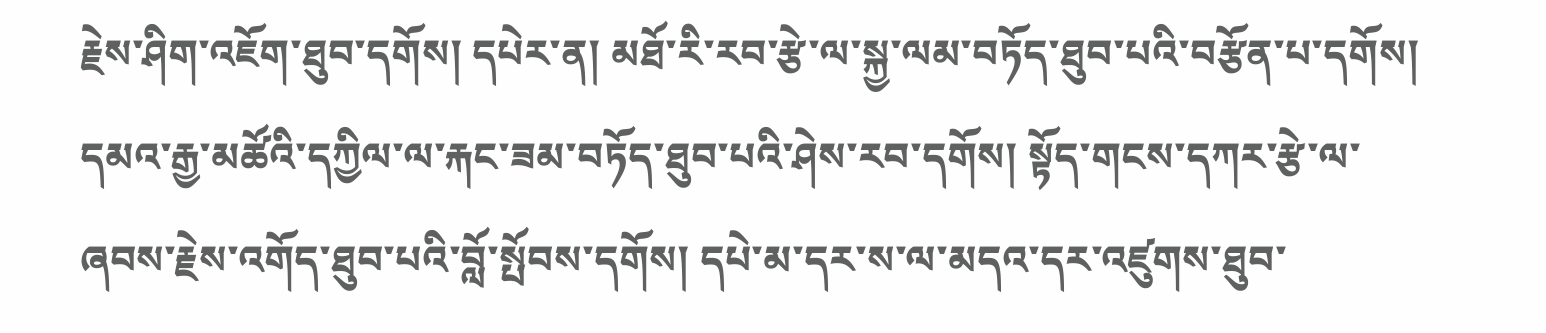རྗེས་ཤིག་འཇོག་ཐུབ་དགོས། དཔེར་ན། མཐོ་རི་རབ་རྩེ་ལ་སྐྱ་ལམ་བཏོད་ཐུབ་པའི་བརྩོན་པ་དགོས། དམའ་རྒྱ་མཚོའི་དཀྱིལ་ལ་རྐང་ཟམ་བཏོད་ཐུབ་པའི་ཤེས་རབ་དགོས། སྟོད་གངས་དཀར་རྩེ་ལ་ཞབས་རྗེས་འགོད་ཐུབ་པའི་བློ་སྤོབས་དགོས། དཔེ་མ་དར་ས་ལ་མདའ་དར་འཛུགས་ཐུབ་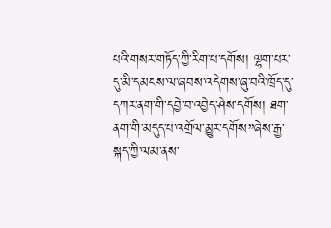པའི་གསར་གཏོད་ཀྱི་རིག་པ་དགོས། ལྷག་པར་དུ་མི་དམངས་ལ་ཞབས་འདེགས་ཞུ་བའི་ཁྲོད་དུ་དཀར་ནག་གི་དབྱེ་བ་འབྱེད་ཤེས་དགོས། ཐག་ནག་གི་མདུད་པ་འགྲོལ་མྱུར་དགོས”ཞེས་རྒྱ་སྐད་ཀྱི་ལམ་ནས་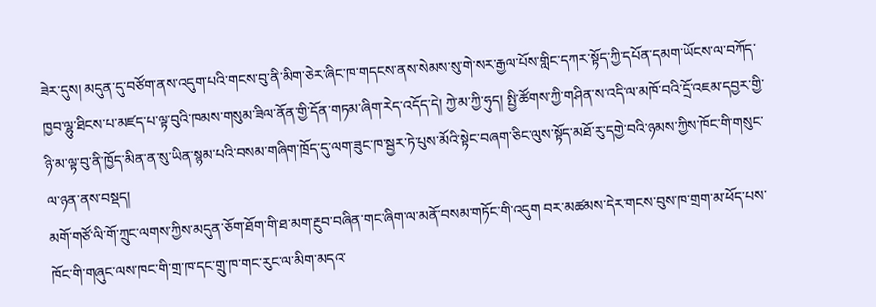ཟེར་དུས། མདུན་དུ་བཙོག་ནས་འདུག་པའི་གངས་བུ་ནི་མིག་ཅེར་ཞིང་ཁ་གདངས་ནས་སེམས་སུ་གེ་སར་རྒྱལ་པོས་གླིང་དཀར་སྟོད་ཀྱི་དཔོན་དམག་ཡོངས་ལ་བཀོད་ཁྱབ་ལྷུ་ཐིངས་པ་མཛད་པ་ལྟ་བུའི་ཁམས་གསུམ་ཟིལ་ནོན་གྱི་དོན་གཏམ་ཞིག་རེད་འདོད་དེ། ཀྱེ་མ་ཀྱི་ཧུད། སྤྱི་ཚོགས་ཀྱི་གཤིན་ས་འདི་ལ་མཁོ་བའི་དྲོ་འཇམ་དབྱར་གྱི་ཉི་མ་ལྟ་བུ་ནི་ཁྱོད་མིན་ན་སུ་ཡིན་སྙམ་པའི་བསམ་གཞིག་ཁྲོད་དུ་ལག་ཟུང་ཁ་སྦྱར་ཏེ་པུས་མོའི་སྟེང་བཞག་ཅིང་ལུས་སྟོད་མཐོ་རུ་དགྱེ་བའི་ཉམས་ཀྱིས་ཁོང་གི་གསུང་ལ་ཉན་ནས་བསྡད།
མགོ་གཙོ་ལི་གོ་ཀྲུང་ལགས་ཀྱིས་མདུན་ཅོག་ཐོག་གི་ཐ་མག་རྔུབ་བཞིན་གང་ཞིག་ལ་མནོ་བསམ་གཏོང་གི་འདུག བར་མཚམས་དེར་གངས་བུས་ཁ་གྲག་མ་ཕོད་པས་ཁོང་གི་གཞུང་ལས་ཁང་གི་གྲ་ཁ་དང་གྲུ་ཁ་གང་རུང་ལ་མིག་མདའ་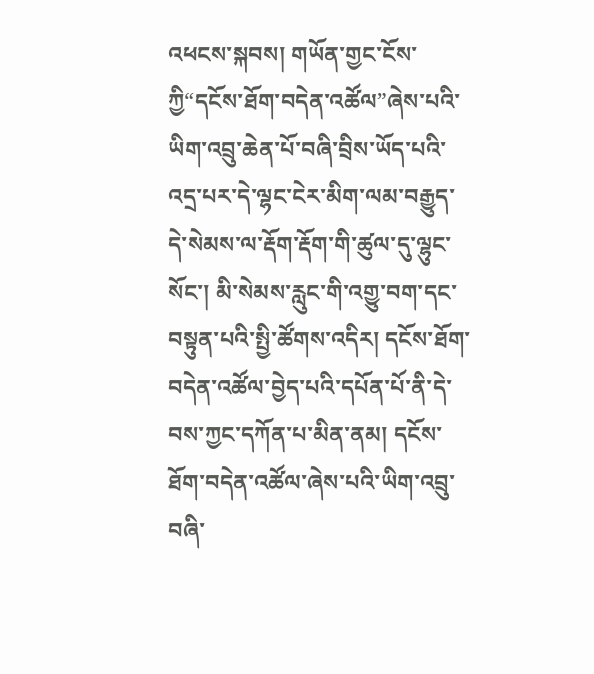འཕངས་སྐབས། གཡོན་གྱང་ངོས་ཀྱི“དངོས་ཐོག་བདེན་འཚོལ”ཞེས་པའི་ཡིག་འབྲུ་ཆེན་པོ་བཞི་བྲིས་ཡོད་པའི་འདྲ་པར་དེ་ལྷང་ངེར་མིག་ལམ་བརྒྱུད་དེ་སེམས་ལ་རྡོག་རྡོག་གི་ཚུལ་དུ་ལྷུང་སོང་། མི་སེམས་རླུང་གི་འགྱུ་བག་དང་བསྟུན་པའི་སྤྱི་ཚོགས་འདིར། དངོས་ཐོག་བདེན་འཚོལ་བྱེད་པའི་དཔོན་པོ་ནི་དེ་བས་ཀྱང་དཀོན་པ་མིན་ནམ། དངོས་ཐོག་བདེན་འཚོལ་ཞེས་པའི་ཡིག་འབྲུ་བཞི་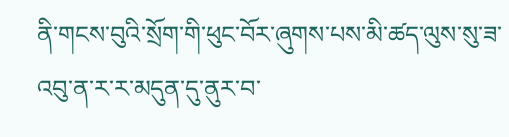ནི་གངས་བུའི་སྲོག་གི་ཕུང་བོར་ཞུགས་པས་མི་ཚད་ལུས་སུ་ཟ་འབུ་ན་ར་ར་མདུན་དུ་ནུར་བ་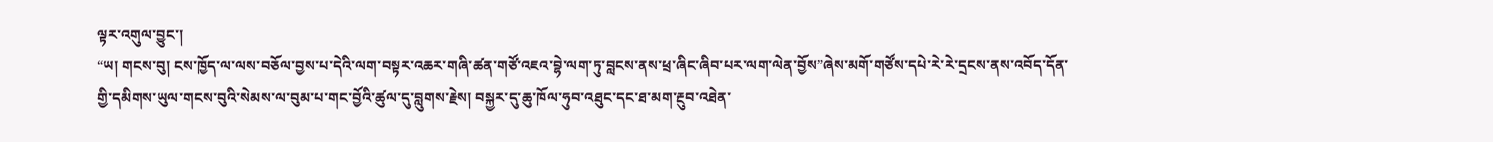ལྟར་འགུལ་བྱུང་།
“ཡ། གངས་བུ། ངས་ཁྱོད་ལ་ལས་བཅོལ་བྱས་པ་དེའི་ལག་བསྟར་འཆར་གཞི་ཚན་གཙོ་འཇའ་བྷེ་ལག་ཏུ་བླངས་ནས་ཕྲ་ཞིང་ཞིབ་པར་ལག་ལེན་བྱོས”ཞེས་མགོ་གཙོས་དཔེ་རེ་རེ་དྲངས་ནས་འབོད་དོན་གྱི་དམིགས་ཡུལ་གངས་བུའི་སེམས་ལ་བུམ་པ་གང་བྱོའི་ཚུལ་དུ་བླུགས་རྗེས། བསྐྱར་དུ་ཆུ་ཁོལ་ཧུབ་འཐུང་དང་ཐ་མག་རྔུབ་འཐེན་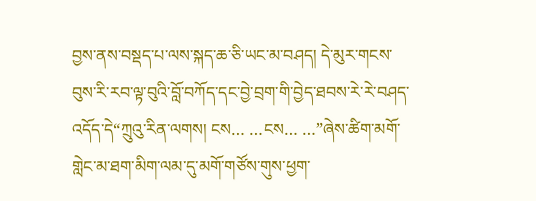བྱས་ནས་བསྡད་པ་ལས་སྐད་ཆ་ཅི་ཡང་མ་བཤད། དེ་མུར་གངས་བུས་རི་རབ་ལྟ་བུའི་བློ་བཀོད་དང་བྱེ་བྲག་གི་བྱེད་ཐབས་རེ་རེ་བཤད་འདོད་དེ“ཀྲུའུ་རིན་ལགས། ངས… …ངས… …”ཞེས་ཚིག་མགོ་གླེང་མ་ཐག་མིག་ལམ་དུ་མགོ་གཙོས་གུས་ཕྱག་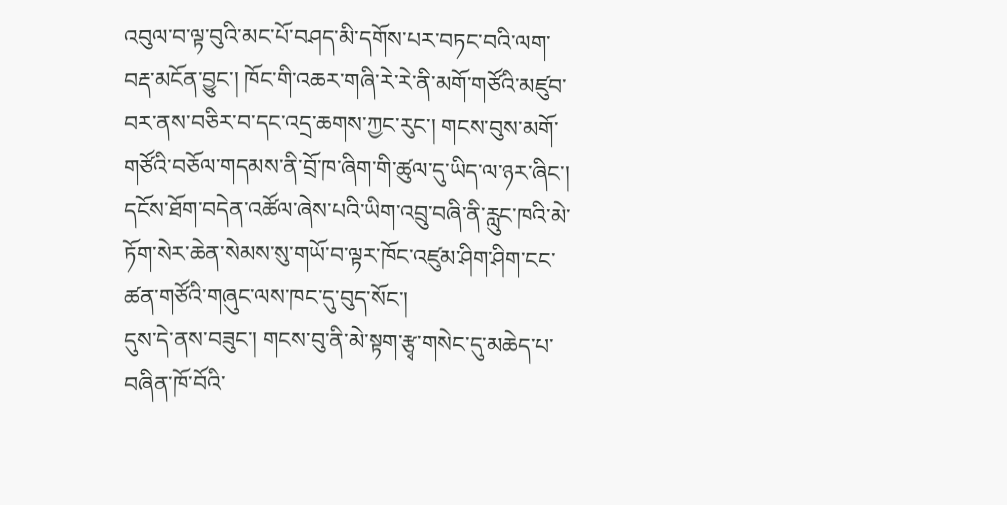འབུལ་བ་ལྟ་བུའི་མང་པོ་བཤད་མི་དགོས་པར་བཏང་བའི་ལག་བརྡ་མངོན་བྱུང་། ཁོང་གི་འཆར་གཞི་རེ་རེ་ནི་མགོ་གཙོའི་མཛུབ་བར་ནས་བཅིར་བ་དང་འདྲ་ཆགས་ཀྱང་རུང་། གངས་བུས་མགོ་གཙོའི་བཅོལ་གདམས་ནི་བྲོ་ཁ་ཞིག་གི་ཚུལ་དུ་ཡིད་ལ་ཉར་ཞིང་། དངོས་ཐོག་བདེན་འཚོལ་ཞེས་པའི་ཡིག་འབྲུ་བཞི་ནི་རླུང་ཁའི་མེ་ཏོག་སེར་ཆེན་སེམས་སུ་གཡོ་བ་ལྟར་ཁོང་འཛུམ་ཤིག་ཤིག་ངང་ཚན་གཙོའི་གཞུང་ལས་ཁང་དུ་བུད་སོང་།
དུས་དེ་ནས་བཟུང་། གངས་བུ་ནི་མེ་སྟག་རྩྭ་གསེང་དུ་མཆེད་པ་བཞིན་ཁོ་བོའི་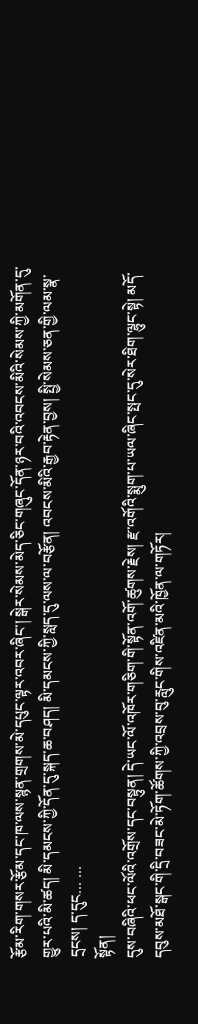རྩོམ་རིག་གསར་རྩོམ་དང་ཁ་ལས་སྙན་གྲགས་མེ་དཔུང་ལྟར་འབར་ཞིང་། སྒེར་སེམས་མེད་ཅིང་གཞུང་དོན་ཉར་བའི་འབངས་མིའི་སེམས་ཀྱི་མགོན་དུ་གྱུར་པའི་མི་ཚད། མི་དམངས་ཀྱི་དོན་དུ་སྐད་ཆ་བཤད། མི་དམངས་ཀྱི་སླད་དུ་ལས་ལ་བརྩོན། འབངས་མིའི་རྒྱབ་རྟེན་བྱས། སྤྱི་སེམས་ཅན་གྱི་ལམ་སྣ་དྲངས། ད་དུང… …
སྟོན།
དུས་བཞིའི་ཕང་ལོའི་འགྲོས་དང་བསྟུན། དེ་ཡང་ལོ་འཁོར་གཅིག་གི་སྟོན་འགོ་ཚུགས་རྗེས། རྫ་འགོའི་སྨུག་པ་ཡལ་ཞིང་སྤང་དུ་སེར་ཐིག་ལྷུང་སྟེ། མདོ་དབུས་མཐོ་སྒང་གི་དྲི་བཟང་མེ་ཏོག་ཚོགས་ཀྱི་འབྲས་བུ་རླུང་གིས་འཛིན་མའི་ཁྱོན་ལ་གཏོར།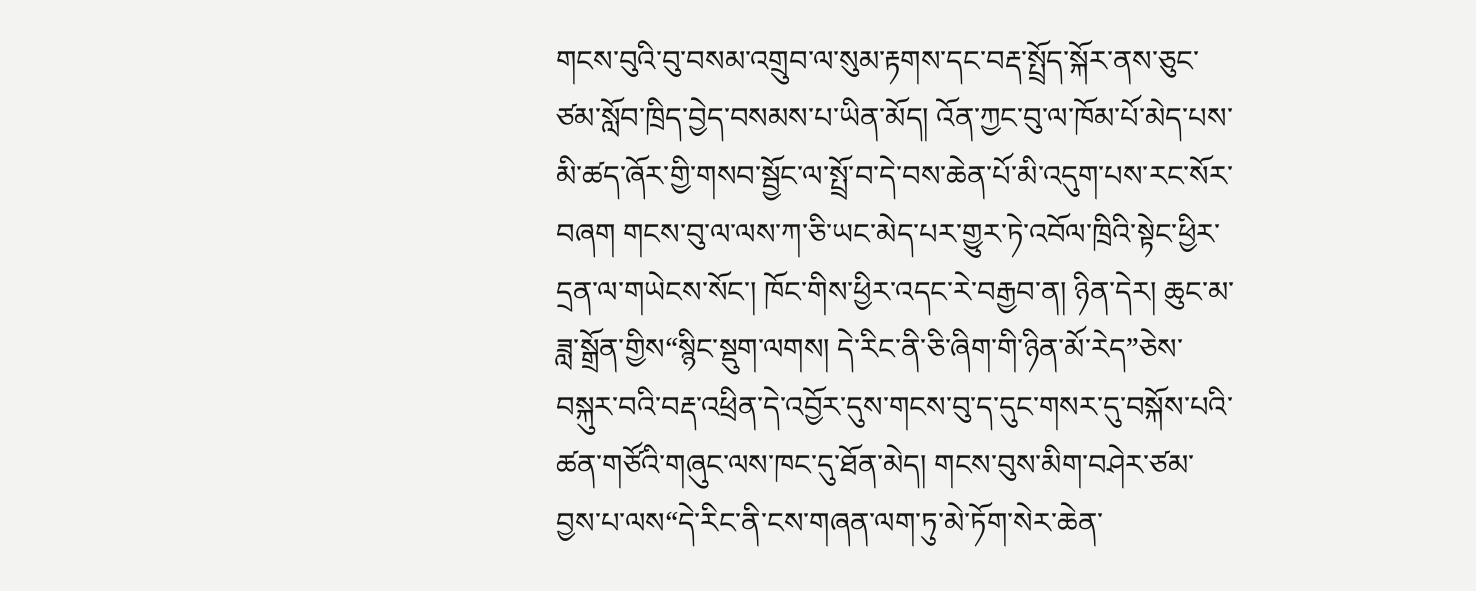གངས་བུའི་བུ་བསམ་འགྲུབ་ལ་སུམ་རྟགས་དང་བརྡ་སྤྲོད་སྐོར་ནས་ཅུང་ཙམ་སློབ་ཁྲིད་བྱེད་བསམས་པ་ཡིན་མོད། འོན་ཀྱང་བུ་ལ་ཁོམ་པོ་མེད་པས་མི་ཚད་ཞོར་གྱི་གསབ་སྦྱོང་ལ་སྤྲོ་བ་དེ་བས་ཆེན་པོ་མི་འདུག་པས་རང་སོར་བཞག གངས་བུ་ལ་ལས་ཀ་ཅི་ཡང་མེད་པར་གྱུར་ཏེ་འབོལ་ཁྲིའི་སྟེང་ཕྱིར་དྲན་ལ་གཡེངས་སོང་། ཁོང་གིས་ཕྱིར་འདང་རེ་བརྒྱབ་ན། ཉིན་དེར། ཆུང་མ་ཟླ་སྒྲོན་གྱིས“སྙིང་སྡུག་ལགས། དེ་རིང་ནི་ཅི་ཞིག་གི་ཉིན་མོ་རེད”ཅེས་བསྐུར་བའི་བརྡ་འཕྲིན་དེ་འབྱོར་དུས་གངས་བུ་ད་དུང་གསར་དུ་བསྐོས་པའི་ཚན་གཙོའི་གཞུང་ལས་ཁང་དུ་ཐོན་མེད། གངས་བུས་མིག་བཤེར་ཙམ་བྱས་པ་ལས“དེ་རིང་ནི་ངས་གཞན་ལག་ཏུ་མེ་ཏོག་སེར་ཆེན་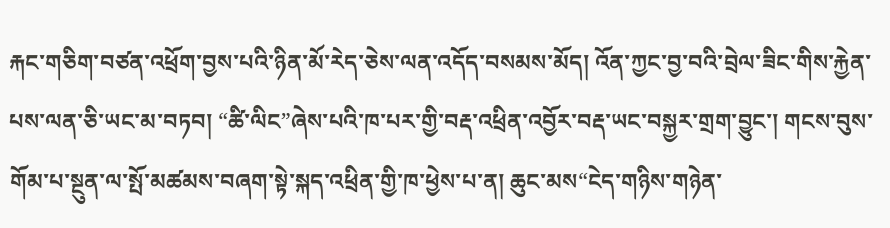རྐང་གཅིག་བཙན་འཕྲོག་བྱས་པའི་ཉིན་མོ་རེད་ཅེས་ལན་འདོད་བསམས་མོད། འོན་ཀྱང་བྱ་བའི་བྲེལ་ཟིང་གིས་རྐྱེན་པས་ལན་ཅི་ཡང་མ་བཏབ། “ཚི་ལིང”ཞེས་པའི་ཁ་པར་གྱི་བརྡ་འཕྲིན་འབྱོར་བརྡ་ཡང་བསྐྱར་གྲག་བྱུང་། གངས་བུས་གོམ་པ་སྔུན་ལ་སྤོ་མཚམས་བཞག་སྟེ་སྐད་འཕྲིན་གྱི་ཁ་ཕྱེས་པ་ན། ཆུང་མས“ངེད་གཉིས་གཉེན་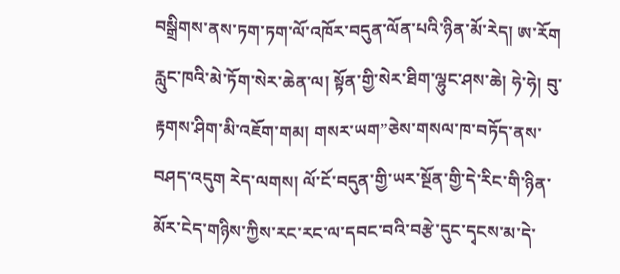བསྒྲིགས་ནས་ཏག་ཏག་ལོ་འཁོར་བདུན་ལོན་པའི་ཉིན་མོ་རེད། ཨ་རོག རླུང་ཁའི་མེ་ཏོག་སེར་ཆེན་ལ། སྟོན་གྱི་སེར་ཐིག་ལྷུང་ཤས་ཆེ། ཧེ་ཧེ། བུ་རྟགས་ཤིག་མི་འཇོག་གམ། གསར་ཡག”ཅེས་གསལ་ཁ་བཏོད་ནས་བཤད་འདུག རེད་ལགས། ལོ་ངོ་བདུན་གྱི་ཡར་སྔོན་གྱི་དེ་རིང་གི་ཉིན་མོར་ངེད་གཉིས་ཀྱིས་རང་རང་ལ་དབང་བའི་བརྩེ་དུང་དྭངས་མ་དེ་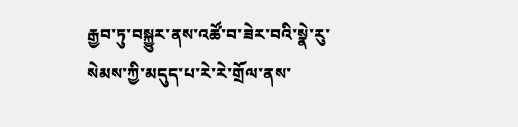རྒྱབ་ཏུ་བསྐྱུར་ནས་འཚོ་བ་ཟེར་བའི་སྣེ་རུ་སེམས་ཀྱི་མདུད་པ་རེ་རེ་གྲོལ་ནས་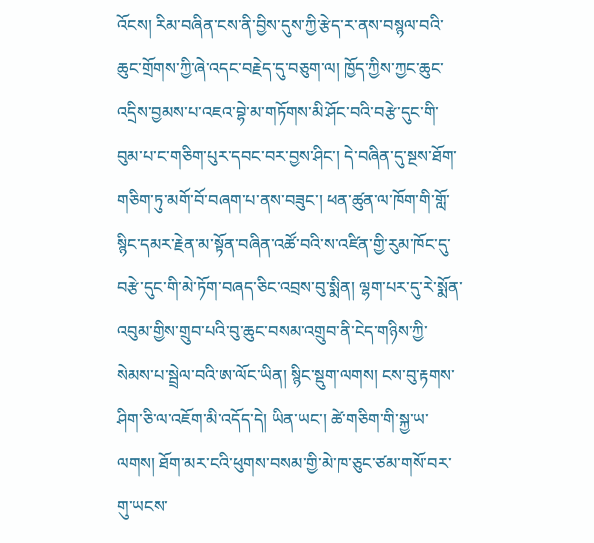འོངས། རིམ་བཞིན་ངས་ནི་བྱིས་དུས་ཀྱི་རྩེད་ར་ནས་བསྙལ་བའི་ཆུང་གྲོགས་ཀྱི་ཞེ་འདང་བརྗེད་དུ་བཅུག་ལ། ཁྱོད་ཀྱིས་ཀྱང་ཆུང་འདྲིས་བྱམས་པ་འཇའ་བྷེ་མ་གཏོགས་མི་ཤོང་བའི་བརྩེ་དུང་གི་བུམ་པ་ང་གཅིག་པུར་དབང་བར་བྱས་ཤིང་། དེ་བཞིན་དུ་སྔས་ཐོག་གཅིག་ཏུ་མགོ་བོ་བཞག་པ་ནས་བཟུང་། ཕན་ཚུན་ལ་ཁོག་གི་གློ་སྙིང་དམར་རྗེན་མ་སྟོན་བཞིན་འཚོ་བའི་ས་འཛིན་གྱི་རུམ་ཁོང་དུ་བརྩེ་དུང་གི་མེ་ཏོག་བཞད་ཅིང་འབྲས་བུ་སྨིན། ལྷག་པར་དུ་རེ་སྨོན་འབུམ་གྱིས་གྲུབ་པའི་བུ་ཆུང་བསམ་འགྲུབ་ནི་ངེད་གཉིས་ཀྱི་སེམས་པ་སྦྲེལ་བའི་ཨ་ལོང་ཡིན། སྙིང་སྡུག་ལགས། ངས་བུ་རྟགས་ཤིག་ཅི་ལ་འཇོག་མི་འདོད་དེ། ཡིན་ཡང་། ཚེ་གཅིག་གི་སྐྱ་ཡ་ལགས། ཐོག་མར་ངའི་ཕུགས་བསམ་གྱི་མེ་ཁ་ཅུང་ཙམ་གསོ་བར་གུ་ཡངས་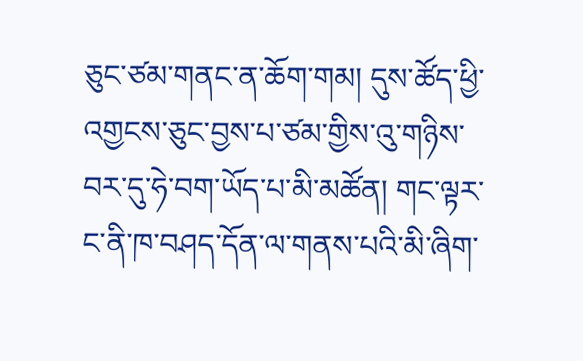ཅུང་ཙམ་གནང་ན་ཆོག་གམ། དུས་ཚོད་ཕྱི་འགྱངས་ཅུང་བྱས་པ་ཙམ་གྱིས་འུ་གཉིས་བར་དུ་ཧེ་བག་ཡོད་པ་མི་མཚོན། གང་ལྟར་ང་ནི་ཁ་བཤད་དོན་ལ་གནས་པའི་མི་ཞིག་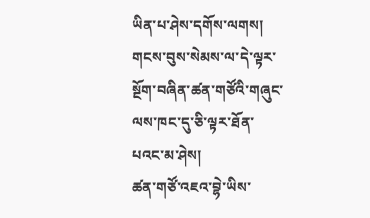ཡིན་པ་ཤེས་དགོས་ལགས། གངས་བུས་སེམས་ལ་དེ་ལྟར་སྔོག་བཞིན་ཚན་གཙོའི་གཞུང་ལས་ཁང་དུ་ཅི་ལྟར་ཐོན་པའང་མ་ཤེས།
ཚན་གཙོ་འཇའ་བྷེ་ཡིས་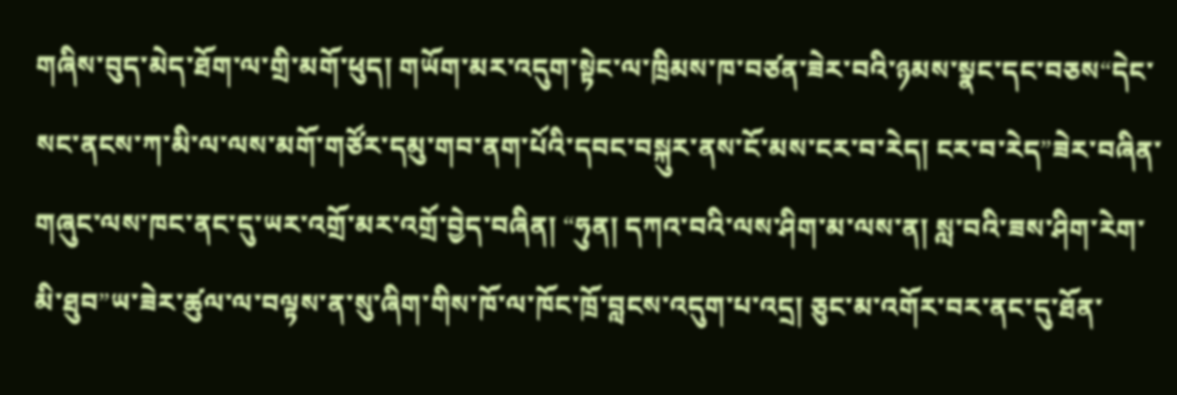གཞིས་བུད་མེད་ཐོག་ལ་གྲི་མགོ་ཕུད། གཡོག་མར་འདུག་སྟེང་ལ་ཁྲིམས་ཁ་བཙན་ཟེར་བའི་ཉམས་སྣང་དང་བཅས“དེང་སང་ནངས་ཀ་མི་ལ་ལས་མགོ་གཙོར་དམུ་གབ་ནག་པོའི་དབང་བསྐུར་ནས་ངོ་མས་ངར་བ་རེད། ངར་བ་རེད”ཟེར་བཞིན་གཞུང་ལས་ཁང་ནང་དུ་ཡར་འགྲོ་མར་འགྲོ་བྱེད་བཞིན། “ཧུན། དཀའ་བའི་ལས་ཤིག་མ་ལས་ན། སླ་བའི་ཟས་ཤིག་རེག་མི་ཐུབ”ཡ་ཟེར་ཚུལ་ལ་བལྟས་ན་སུ་ཞིག་གིས་ཁོ་ལ་ཁོང་ཁྲོ་བླངས་འདུག་པ་འདྲ། ཅུང་མ་འགོར་བར་ནང་དུ་ཐོན་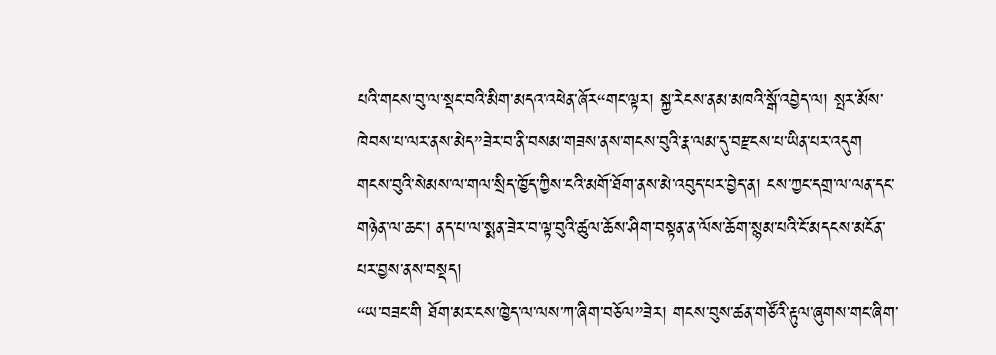པའི་གངས་བུ་ལ་སྡང་བའི་མིག་མདའ་འཕེན་ཞོར“གང་ལྟར། སྐྱ་རེངས་ནམ་མཁའི་སྒོ་འབྱེད་ལ། སྤར་མོས་ཁེབས་པ་ལར་ནས་མེད”ཟེར་བ་ནི་བསམ་གཟས་ནས་གངས་བུའི་རྣ་ལམ་དུ་བརྫངས་པ་ཡིན་པར་འདུག གངས་བུའི་སེམས་ལ་གལ་སྲིད་ཁྱོད་ཀྱིས་ངའི་མགོ་ཐོག་ནས་མེ་འབུད་པར་བྱེད་ན། ངས་ཀྱང་དགྲ་ལ་ལན་དང་གཉེན་ལ་ཆང་། ནད་པ་ལ་སྨན་ཟེར་བ་ལྟ་བུའི་ཚུལ་ཆོས་ཤིག་བསྟན་ན་ལོས་ཆོག་སྙམ་པའི་ངོ་མདངས་མངོན་པར་བྱས་ནས་བསྡད།
“ཡ་བཟང་གི ཐོག་མར་ངས་ཁྱེད་ལ་ལས་ཀ་ཞིག་བཅོལ”ཟེར། གངས་བུས་ཚན་གཙོའི་རྟུལ་ཞུགས་གང་ཞིག་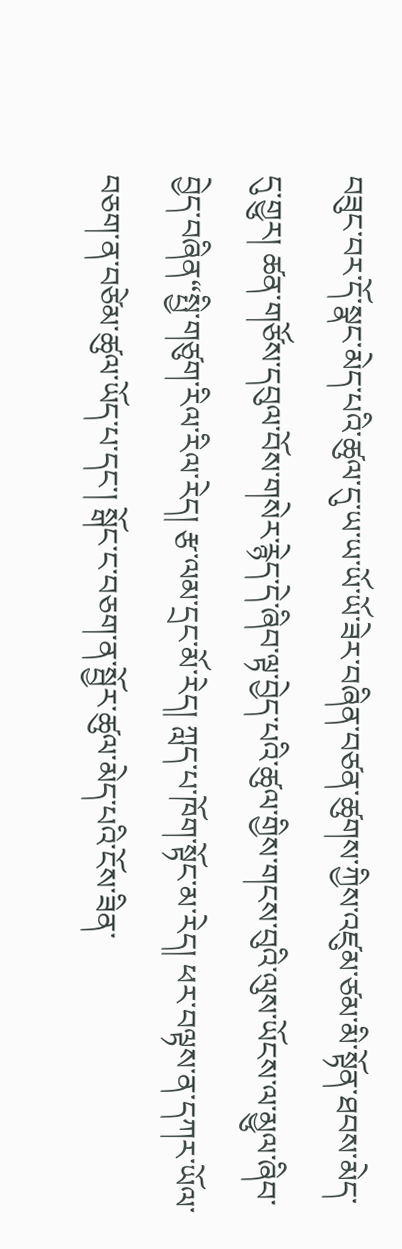བཟུང་བར་དོ་སྣང་མེད་པའི་ཚུལ་དུ་ཡ་ཡ་ཡོ་ཡོ་ཟེར་བཞིན་བཙན་ཚུགས་ཀྱིས་འཛུམ་ཙམ་མི་སྟོན་ཐབས་མེད་དུ་གྱུར། ཚན་གཙོས་དབུལ་བོས་གསེར་རྙེད་དེ་ཞིབ་ལྟ་བྱེད་པའི་ཚུལ་གྱིས་གངས་བུའི་ལུས་ཡོངས་ལ་མྱུལ་ཞིབ་བྱེད་བཞིན“སྤྱི་གཙུག་རིལ་རིལ་རེད། རྩ་ལམ་དྲང་མོ་རེད། ཀླད་པ་ཁོག་སྟོང་མ་རེད། ཕར་བལྟས་ན་དཀར་ཡོལ་བཅག་ན་བཙེམ་ཚུལ་ཡོད་པ་དང་། སྒོང་ང་བཅག་ན་སྦྱོར་ཚུལ་མེད་པའི་ངོས་ཟིན་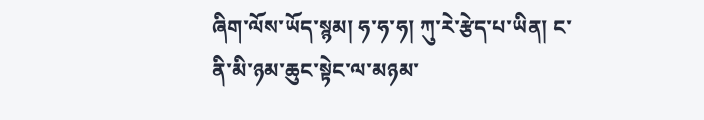ཞིག་ལོས་ཡོད་སྙམ། ཧ་ཧ་ཧ། ཀུ་རེ་རྩེད་པ་ཡིན། ང་ནི་མི་ཉམ་ཆུང་སྟེང་ལ་མཉམ་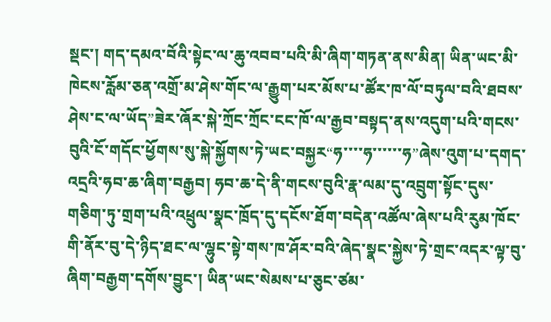སྡང་། གད་དམའ་བོའི་སྟེང་ལ་ཆུ་འབབ་པའི་མི་ཞིག་གཏན་ནས་མིན། ཡིན་ཡང་མི་ཁེངས་རློམ་ཅན་འགྲོ་མ་ཤེས་གོང་ལ་རྒྱུག་པར་མོས་པ་ཚོར་ཁ་ལོ་བཏུལ་བའི་ཐབས་ཤེས་ང་ལ་ཡོད”ཟེར་ཞོར་སྐེ་ཀྲོང་ཀྲོང་ངང་ཁོ་ལ་རྒྱབ་བསྟད་ནས་འདུག་པའི་གངས་བུའི་ངོ་གདོང་ཕྱོགས་སུ་སྐེ་སྐྱོགས་ཏེ་ཡང་བསྐྱར“ཧ་་་་ཧ་་་་་་ཧ”ཞེས་འུག་པ་དགད་འདྲའི་ཧབ་ཆ་ཞིག་བརྒྱབ། ཧབ་ཆ་དེ་ནི་གངས་བུའི་རྣ་ལམ་དུ་འབྲུག་སྟོང་དུས་གཅིག་ཏུ་གྲག་པའི་འཕྲུལ་སྣང་ཁྲོད་དུ་དངོས་ཐོག་བདེན་འཚོལ་ཞེས་པའི་རུམ་ཁོང་གི་ནོར་བུ་དེ་ཉིད་ཐང་ལ་ལྷུང་སྟེ་གས་ཁ་ཤོར་བའི་ཞེད་སྣང་སྐྱེས་ཏེ་གྲང་འདར་ལྟ་བུ་ཞིག་བརྒྱག་དགོས་བྱུང་། ཡིན་ཡང་སེམས་པ་ཅུང་ཙམ་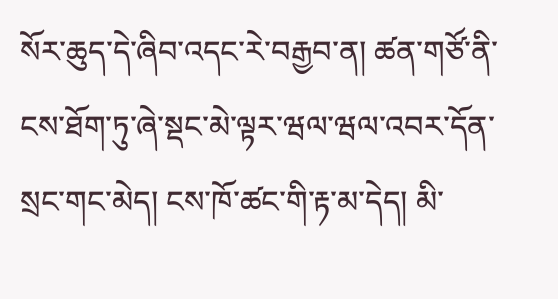སོར་ཆུད་དེ་ཞིབ་འདང་རེ་བརྒྱབ་ན། ཚན་གཙོ་ནི་ངས་ཐོག་ཏུ་ཞེ་སྡང་མེ་ལྟར་ཝལ་ཝལ་འབར་དོན་སྲང་གང་མེད། ངས་ཁོ་ཚང་གི་རྟ་མ་དེད། མི་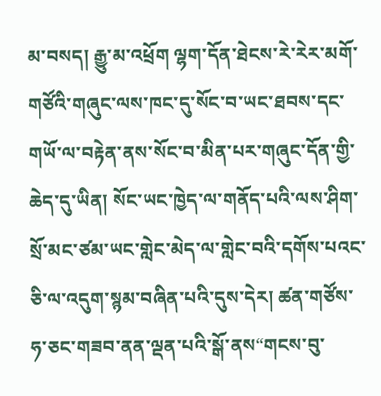མ་བསད། རྒྱུ་མ་འཕྲོག ལྷག་དོན་ཐེངས་རེ་རེར་མགོ་གཙོའི་གཞུང་ལས་ཁང་དུ་སོང་བ་ཡང་ཐབས་དང་གཡོ་ལ་བརྟེན་ནས་སོང་བ་མིན་པར་གཞུང་དོན་གྱི་ཆེད་དུ་ཡིན། སོང་ཡང་ཁྱེད་ལ་གནོད་པའི་ལས་ཤིག་སྲོ་མང་ཙམ་ཡང་གླེང་མེད་ལ་གླེང་བའི་དགོས་པའང་ཅི་ལ་འདུག་སྙམ་བཞིན་པའི་དུས་དེར། ཚན་གཙོས་ཧ་ཅང་གཟབ་ནན་ལྡན་པའི་སྒོ་ནས“གངས་བུ་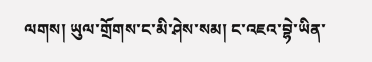ལགས། ཡུལ་གྲོགས་ང་མི་ཤེས་སམ། ང་འཇའ་བྷེ་ཡིན་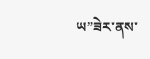ཡ”ཟེར་ནས་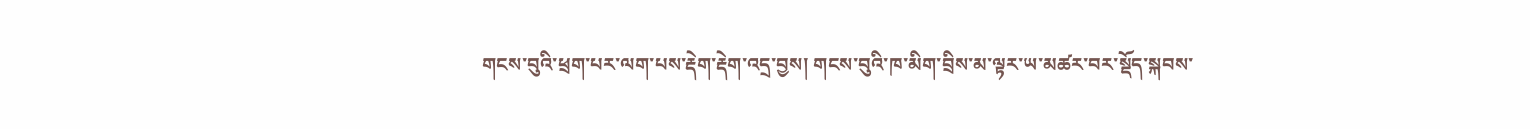གངས་བུའི་ཕྲག་པར་ལག་པས་རྡེག་རྡེག་འདྲ་བྱས། གངས་བུའི་ཁ་མིག་བྲིས་མ་ལྟར་ཡ་མཚར་བར་སྡོད་སྐབས་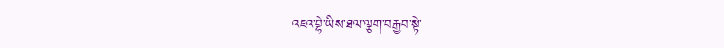འཇའ་བྷེ་ཡིས་ཐལ་ལྕག་བརྒྱབ་སྟེ་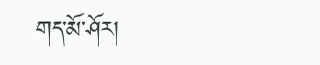གད་མོ་ཤོར།